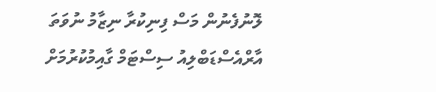ލޮނުފެނުން މަސް ފިނިކުރާ ނިޒާމު ނުވަތަ އާރްއެސްޑަބްލިއު ސިސްޓަމް ގާއިމުކުރުމަށް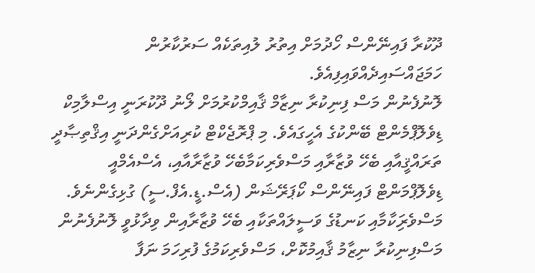ދޫކުރާ ފައިނޭންސް ހޯދުމަށް އިތުރު ލުއިތަކެއް ސަރުކާރުން ހަމަޖައްސައިދެއްވައިފިއެވެ.
ލޮނުފެނުން މަސް ފިނިކުރާ ނިޒާމް ޤާއިމްކުރުމަށް ލޯނު ދޫކުރަނީ އިސްލާމިކް ޑިވެލޮޕްމެންޓް ބޭންކުގެ އެހީގައެވެ. މި ޕްރޮޖެކްޓް ކުރިއަށްގެންދަނީ އިޤްތިޞާދީ ތަރައްޤީއާއި ބެހޭ ވުޒާރާއި މަސްވެރިކަމާބެހޭ ވުޒާރާއާއި، އެސްއެމްއީ ޑިވެލޮޕްމަންޓް ފައިނޭންސް ކޯޕަރޭޝަން (އެސް.ޑީ.އެފް.ސީ) ގުޅިގެންނެވެ.
މަސްވެރިަކާމާއި ކަނޑުގެ ވަސީލައްތަކާއި ބެހޭ ވުޒާރާއިން ވިދާޅުވީ ލޮނުފެނުން މަސްފިނިކުރާ ނިޒާމު ޤާއިމުކޮށް، މަސްވެރިކަމުގެ ފުރިހަމަ ނަފާ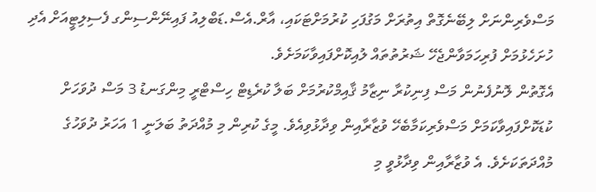މަސްވެރިންނަށް ލިބޭނެގޮތް އިތުރަށް މަގުފަހި ކުރުމަށްޓަކައި، އާރް.އެސް.ޑަބްލިއު ފައިނޭންސިންގ ފެސިލިޓީއަށް އެދި ހުށަހެޅުމަށް ފުރިހަމަވާންޖެހޭ ޝަރުތުތައް ލުއިކޮށްފައިވާކަމަށެވެ.
އެގޮތުން ލޮނުފެނުން މަސް ފިނިކުރާ ނިޒާމު ޤާއިމްކުރުމަށް ބަލާ ކުރެޑިޓް ހިސްޓްރީ މިންގަނޑު 3 މަސް ދުވަހަށް ކުޑަކޮށްފައިވާކަމަށް މަސްވެރިކަމާބެހޭ ވުޒާރާއިން ވިދާޅުވިއެވެ. މީގެ ކުރިން މި މުއްދަތު ބަލަނީ 1 އަހަރު ދުވަހުގެ މުއްދަތަކަށެވެ. އެ ވުޒާރާއިން ވިދާޅުވީ މި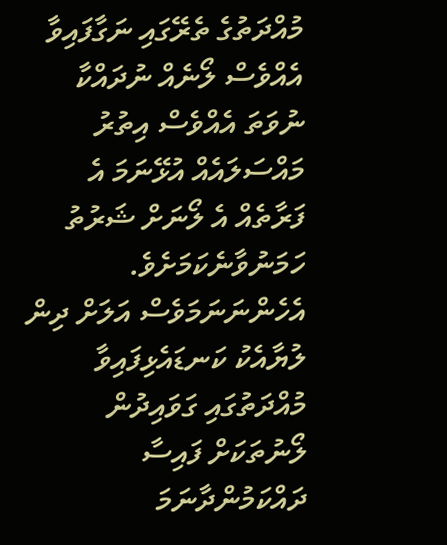މުއްދަތުގެ ތެރޭގައި ނަގާފައިވާ އެއްވެސް ލޯނެއް ނުދައްކާ ނުވަތަ އެއްވެސް އިތުރު މައްސަލައެއް އުޅޭނަމަ އެ ފަރާތެއް އެ ލޯނަށް ޝަރުތު ހަމަނުވާނެކަމަށެވެ. އެހެންނަނަމަވެސް އަލަށް ދިން ލުޔާއެކު ކަނޑައެޅިފައިވާ މުއްދަތުގައި ގަވައިދުން ލޯނުތަކަށް ފައިސާ ދައްކަމުންދާނަމަ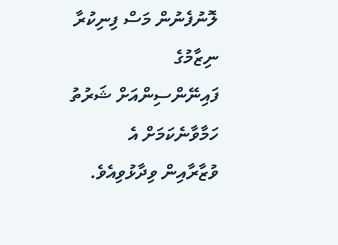ލޮނުފެނުން މަސް ފިނިކުރާ ނިޒާމުގެ ފައިނޭންސިންއަށް ޝަރުތު ހަމާވާނެކަމަށް އެ ވުޒާރާއިން ވިދާޅުވިއެވެ.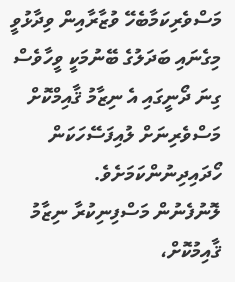މަސްވެރިކަމާބެހޭ ވުޒާރާއިން ވިދާޅުވީ މިގެނައި ބަދަލުގެ ބޭނުމަކީ ވީހާވެސް ގިނަ ދޯނީގައި އެ ނިޒާމު ޤާއިމްކޮށް މަސްވެރިނަށް ލުއިފަސޭހަކަން ހޯދައިދިނުންކަމަށެވެ.
ލޮނުފެނުން މަސްފިނިކުރާ ނިޒާމު ޤާއިމުކޮށް،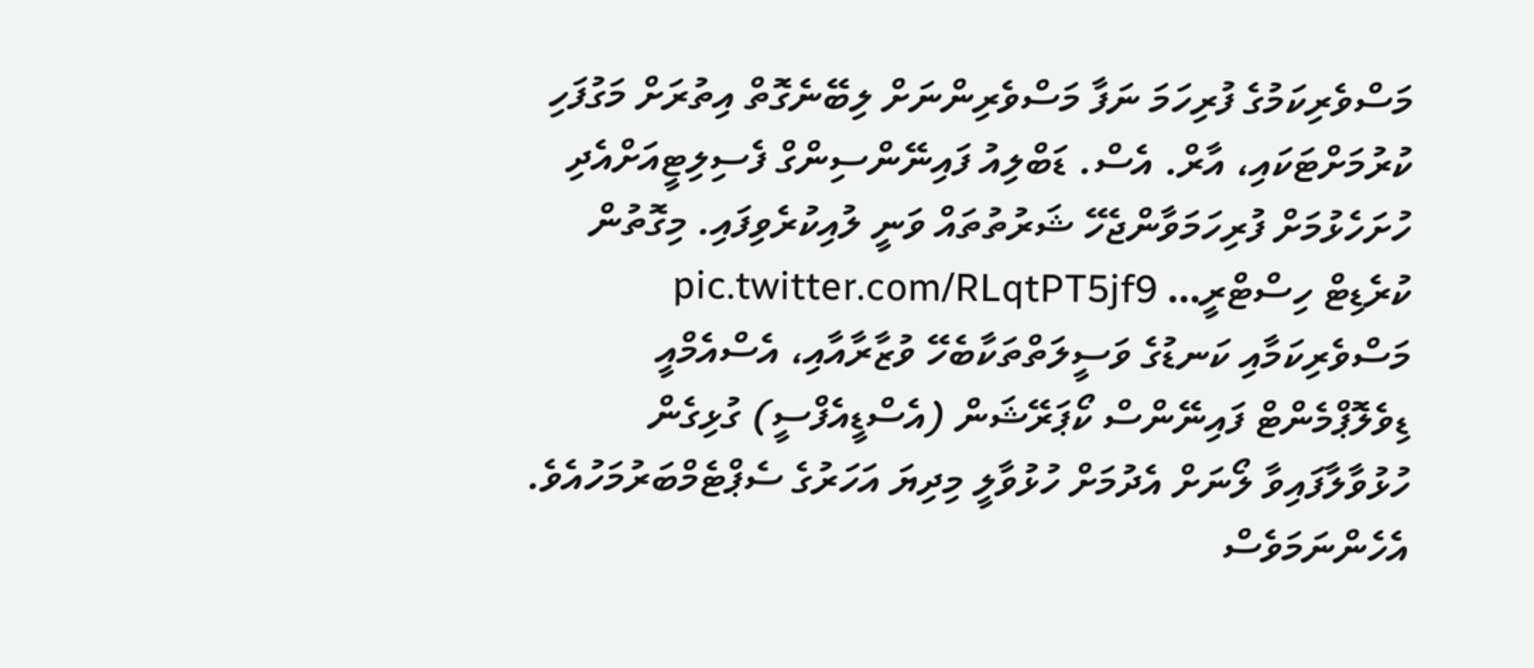މަސްވެރިކަމުގެ ފުރިހަމަ ނަފާ މަސްވެރިންނަށް ލިބޭނެގޮތް އިތުރަށް މަގުފަހި ކުރުމަށްޓަކައި، އާރް. އެސް. ޑަބްލިއު ފައިނޭންސިންގް ފެސިލިޓީއަށްއެދި ހުށަހެޅުމަށް ފުރިހަމަވާންޖެހޭ ޝަރުތުތައް ވަނީ ލުއިކުރެވިފައި. މިގޮތުން ކުރެޑިޓް ހިސްޓްރީ… pic.twitter.com/RLqtPT5jf9
މަސްވެރިކަމާއި ކަނޑުގެ ވަސީލަތްތަކާބެހޭ ވުޒާރާއާއި، އެސްއެމްއީ ޑިވެލޮޕްމެންޓް ފައިނޭންސް ކޯޕަރޭޝަން (އެސްޑީއެފްސީ) ގުޅިގެން ހުޅުވާލާފައިވާ ލޯނަށް އެދުމަށް ހުޅުވާލީ މިދިޔަ އަހަރުގެ ސެޕްޓެމްބަރުމަހުއެވެ. އެހެންނަމަވެސް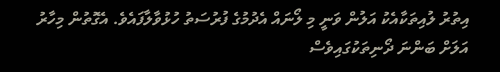އިތުރު ލުއިތަކާއެކު އަލުން ވަނީ މި ލޯނައް އެދުމުގެ ފުރުސަތު ހުޅުވާލާފައެވެ. އެގޮތުން މިހާރު އަލަށް ބަންނަ ދޯނިތަކުގައިވެސް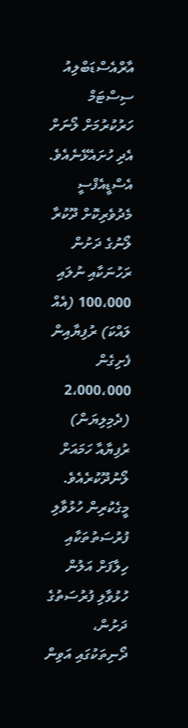އާރްއެސްޑަބްލިއު ސިސްޓަމް ހަރުކުރުމަށް ލޯނަށް އެދި ހުށައެޅޭނެއެވެ.
އެސްޑީއެފްސީ މެދުވެރިކޮށް ދޫކުރާ ލޯނުގެ ދަށުން ރަހުނަކާއި ނުލައި 100،000 (އެއް ލައްކަ) ރުފިޔާއިން ފެށިގެން 2،000،000 (ދެމިލިޔަން) ރުފިޔާއާ ހަމައަށް ލޯނުދޫކުރެއެވެ.
މީގެކުރިން ހުޅުވާލި ފުރުސަތުތަކާއި ހިލާފަށް އަލުން ހުޅުވާލި ފުރުސަތުގެ ދަށުން، ދޯނިތަކުގައި އަވިން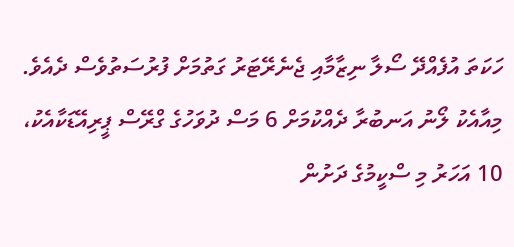ހަކަތަ އުފެއްދޭ ސޯލާ ނިޒާމާއި ޖެނެރޭޓަރު ގަތުމަށް ފުރުސަތުވެސް ދެއެވެ. މިއާއެކު ލޯނު އަނބުރާ ދެއްކުމަށް 6 މަސް ދުވަހުގެ ގްރޭސް ޕީރިއޭޑަކާއެކު، 10 އަހަރު މި ސްކީމުގެ ދަށުން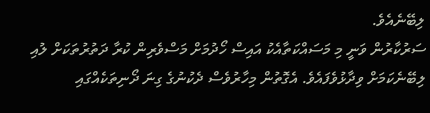ލިބޭނެއެވެ.
ސަރުކާރުން ވަނީ މި މަސައްކަތާއެކު އައިސް ހޯދުމަށް މަސްވެރިން ކުރާ ދަތުރުތަކަށް ލުއި ލިބޭނެކަމަށް ވިދާޅުވެފައެވެ. އެގޮތުން މިހާރުވެސް ދެކުނުގެ ގިނަ ދޯނިތަކެއްގައި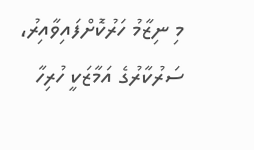މި ނިޒާމު ހަރުކޮށްފައިވާއިރު، ސަރުކާރުގެ އަމާޒަކީ ހުރިހާ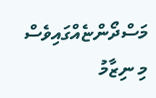މަސްދޯންޏެއްގައިވެސް މި ނިޒާމު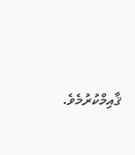ޤާއިމްކުރުމެވެ.